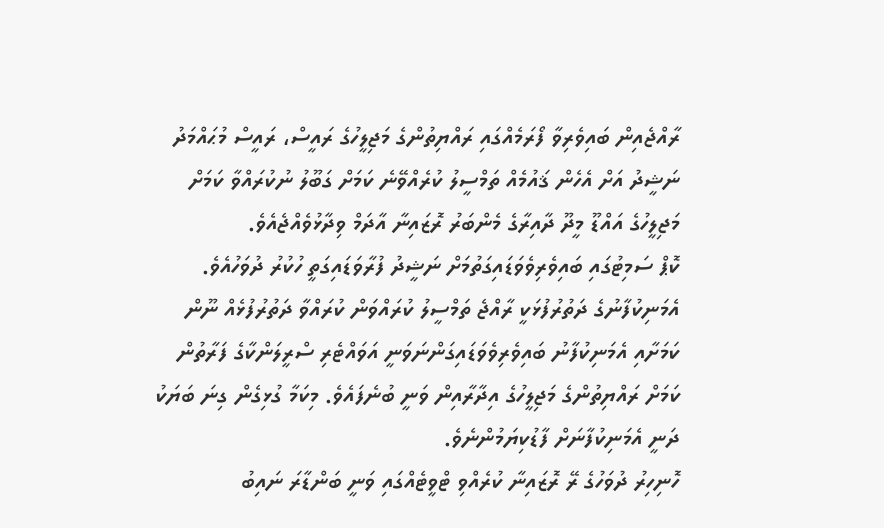ރާއްޖެއިން ބައިވެރިވާ ފޯރަމެއްގައި ރައްޔިތުންގެ މަޖިލީހުގެ ރައީސް، ރައީސް މުޙައްމަދު ނަޝީދު އަށް އެހެން ޤައުމެއް ތަމްސީލު ކުރެއްވޭނެ ކަމަށް ގަބޫލު ނުކުރައްވާ ކަމަށް މަޖިލީހުގެ އައްޑޫ މީދޫ ދާއިރާގެ މެންބަރު ރޮޒައިނާ އާދަމް ވިދާޅުވެއްޖެއެވެ.
ކޮޕް ސަމިޓުގައި ބައިވެރިވެވަޑައިގަތުމަށް ނަޝީދު ފުރާވަޑައިގަތީ ހުކުރު ދުވަހުއެވެ. އެމަނިކުފާނުގެ ދަތުރުފުޅަކީ ރާއްޖެ ތަމްސީލު ކުރައްވަން ކުރައްވާ ދަތުރުފުޅެއް ނޫން ކަމަށާއި އެމަނިކުފާނު ބައިވެރިވެވަޑައިގަންނަވަނީ އަވައްޓެރި ސްރީލަންކާގެ ފަރާތުން ކަމަށް ރައްޔިތުންގެ މަޖިލީހުގެ އިދާރާއިން ވަނީ ބުނެފައެވެ. މިކަމާ ގުޅިގެން ގިނަ ބަޔަކު ދަނީ އެމަނިކުފާނަށް ފާޑުކިޔަމުންނެވެ.
ހޮނިހިރު ދުވަހުގެ ރޭ ރޮޒައިނާ ކުރެއްވި ޓްވީޓެއްގައި ވަނީ ބަންޑާރަ ނައިބު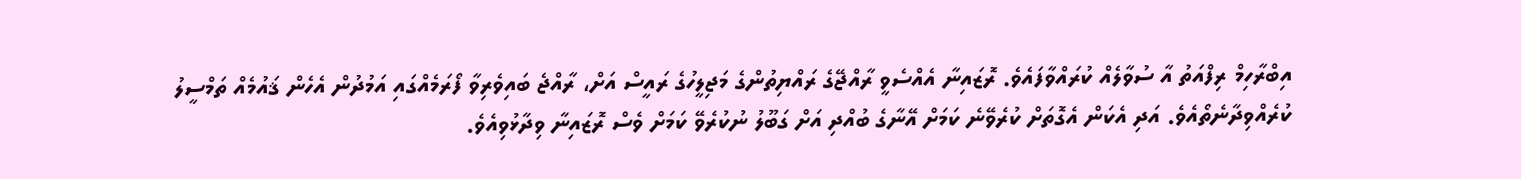އިބްރާހިމް ރިފްއަތު އާ ސުވާލެއް ކުރައްވާފައެވެ. ރޮޒައިނާ އެއްސެވީ ރާއްޖޭގެ ރައްޔިތުންގެ މަޖިލީހުގެ ރައީސް އަށް، ރާއްޖެ ބައިވެރިވާ ފޯރަމެއްގައި އަމުދުން އެހެން ޤައުމެއް ތަމްސީލު ކުރެއްވިދާނެތޯއެވެ. އަދި އެކަން އެގޮތަށް ކުރެވޭނެ ކަމަށް އޭނާގެ ބުއްދި އަށް ގަބޫލު ނުކުރެވޭ ކަމަށް ވެސް ރޮޒައިނާ ވިދާޅުވިއެވެ.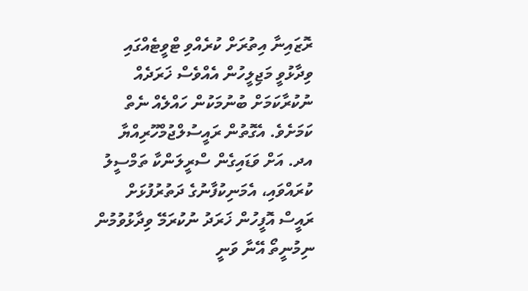ރޮޒައިނާ އިތުރަށް ކުރެއްވި ޓްވީޓެއްގައި ވިދާޅުވީ މަޖިލީހުން އެއްވެސް ޚަރަދެއް ނުކުރާކަމަށް ބުނުމަކުން ހައްލެއް ނެތް ކަމަށެވެ. އެގޮތުން ރައީސުލްޖުމްހޫރިއްޔާ އދ. އަށް ވަޑައިގެން ސްރީލަންކާ ތަމްސީލު ކުރައްވައި، އެމަނިކުފާނުގެ ދަތުރުފުޅަށް ރައީސް އޮފީހުން ޚަރަދު ނުކުރަމޭ ވިދާޅުވުމުން ނިމުނީތޯ އޭނާ ވަނީ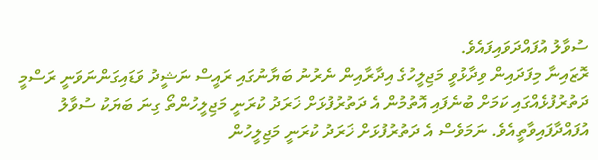ސުވާލު އުފައްދަވައިފައެވެ.
ރޮޒައިނާ މިފަދައިން ވިދާޅުވީ މަޖިލީހުގެ އިދާރާއިން ނެރުނު ބަޔާނުގައި ރައީސް ނަޝީދު ވަޑައިގަންނަވަނީ ރަސްމީ ދަތުރުފުޅެއްގައި ކަމަށް ބުނެފައި އޮތުމުން އެ ދަތުރުފުޅަށް ޚަރަދު ކުރަނީ މަޖިލީހުންތޯ ގިނަ ބަޔަކު ސުވާލު އުފައްދާފައިވާތީއެވެ. ނަމަވެސް އެ ދަތުރުފުޅަށް ޚަރަދު ކުރަނީ މަޖިލީހުން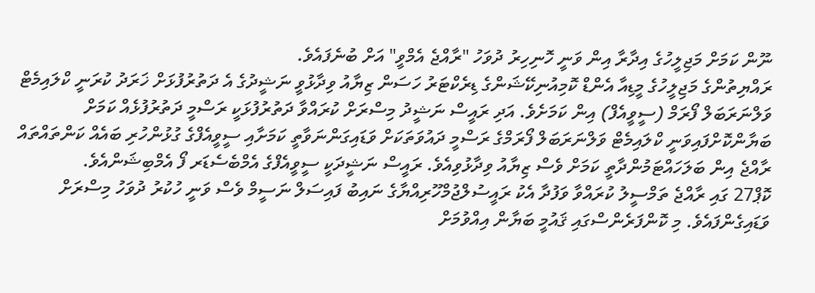ނޫން ކަމަށް މަޖިލީހުގެ އިދާރާ އިން ވަނީ ހޮނިހިރު ދުވަހު "ރާއްޖެ އެމްވީ" އަށް ބުނެފައެވެ.
ރައްޔިތުންގެ މަޖިލީހުގެ މީޑިއާ އެންޑް ކޮމިއުނިކޭޝަންގެ ޑިރެކްޓަރު ހަސަން ޒިޔާއު ވިދާޅުވީ ނަޝީދުގެ އެ ދަތުރުފުޅަށް ޚަރަދު ކުރަނީ ކްލައިމެޓް ވަލްނަރަބަލް ފޯރަމް (ސީވީއެފް) އިން ކަމަށެވެ. އަދި ރައީސް ނަޝީދު މިސްރަށް ކުރައްވާ ދަތުރުފުޅަކީ ރަސްމީ ދަތުރުފުޅެއް ކަމަށް ބަޔާންކޮށްފައިވަނީ ކްލައިމެޓް ވަލްނަރަބަލް ފޯރަމްގެ ރަސްމީ ދައުވަތަކަށް ވަޑައިގަންނަވާތީ ކަމަށާއި ސީވީއެފްގެ ގުޅުންހުރި ބައެއް ކަންތައްތައް ރާއްޖެ އިން ބަލަހައްޓަމުންދާތީ ކަމަށް ވެސް ޒިޔާއު ވިދާޅުވިއެވެ. ރައީސް ނަޝީދަކީ ސީވީއެފްގެ އެމްބެސެޑަރ ފޯ އެމްބިޝަންއެވެ.
ކޮޕް27 ގައި ރާއްޖެ ތަމްސީލު ކުރައްވާ ވަފުދާ އެކު ރައީސުލްޖުމްހޫރިއްޔާގެ ނައިބު ފައިސަލް ނަސީމް ވެސް ވަނީ ހުކުރު ދުވަހު މިސްރަށް ވަޑައިގެންފައެވެ. މި ކޮންފަރެންސްގައި ޤައުމީ ބަޔާން އިއްވުމަށް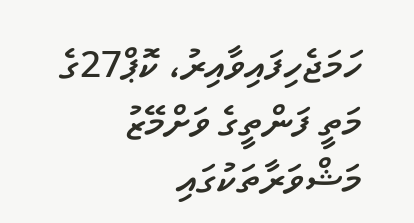ހަމަޖެހިފައިވާއިރު، ކޮޕް27ގެ މަތީ ފަންތީގެ ވަށްމޭޒު މަޝްވަރާތަކުގައި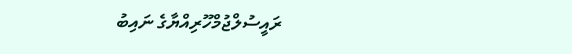ރައީސުލްޖުމްހޫރިއްޔާގެ ނައިބު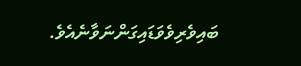ބައިވެރިވެވަޑައިގަންނަވާނެއެވެ.